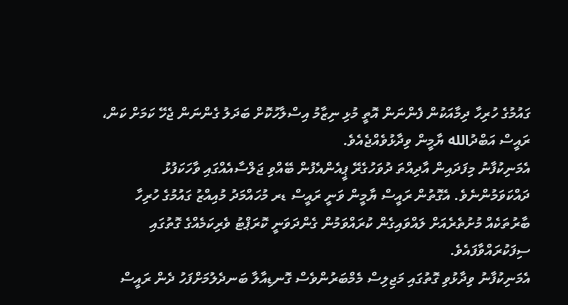ގައުމުގެ ހުރިހާ ދިމާއަކުން ފެންނަން އޮތީ މުޅި ނިޒާމު އިސްލާހުކޮށް ބަދަލު ގެންނަން ޖެހޭ ކަމަށް ކަން، ރައީސް އަބްދުالله ޔާމީން ވިދާޅުވެއްޖެއެވެ.
އެމަނިކުފާނު މިފަދައިން އާދިއްތަ ދުވަހުގެރޭ ޕީއެންއެފުން ބޭއްވި ޖަލްސާއެއްގައި ވާހަކަފުޅު ދައްކަވަމުންނެވެ. އެގޮތުން ރައީސް ޔާމީން ވަނީ ރައީސް ޑރ މުހައްމަދު މުއިއްޒު ގައުމުގެ ހުރިހާ ބާރުތަކެއް މުށުތެރެއަށް ލައްވައިގެން ކުރައްވަމުން ގެންދަވަނީ ކޮރަޕްޓު ވެރިކަމެއްގެ ގޮތުގައި ސިފަކުރައްވާފައެވެ.
އެމަނިކުފާނު ވިދާޅުވި ގޮތުގައި މަޖިލިސް މެމްބަރުންވެސް ގޮނޑިއާލާ ބަނދެލުމަށްފަހު ދެން ރައީސް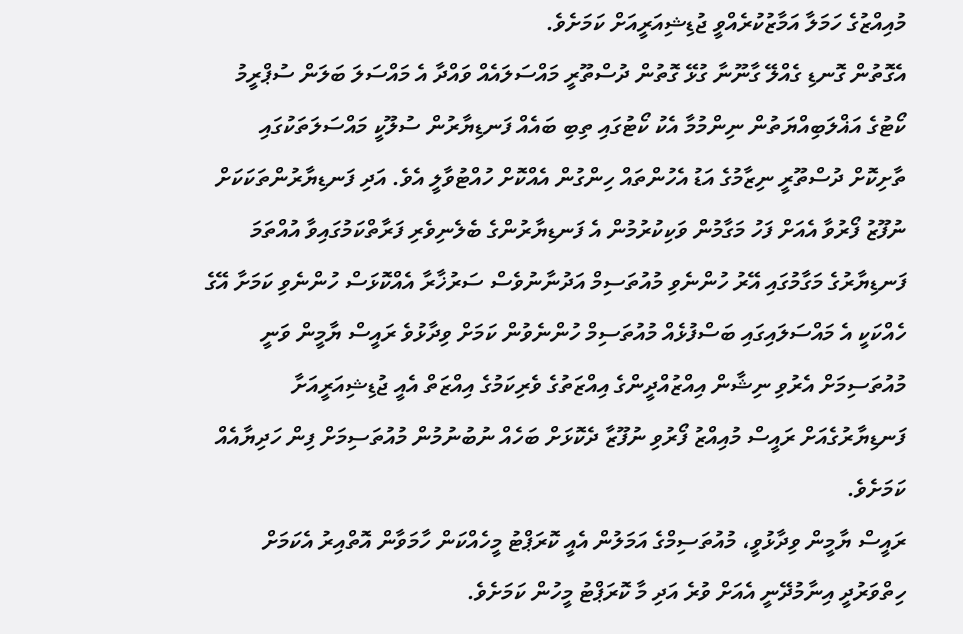މުއިއްޒުގެ ހަމަލާ އަމާޒުކުރެއްވީ ޖުޑިޝިއަރީއަށް ކަމަށެވެ.
އެގޮތުން ގޮނޑި ގެއްލޭ ގާނޫނާ ގުޅޭ ގޮތުން ދުސްތޫރީ މައްސަލައެއް ވައްދާ އެ މައްސަލަ ބަލަން ސުޕްރީމު ކޯޓުގެ އަޣްލަބިއްޔަތުން ނިންމުމާ އެކު ކޯޓުގައި ތިބި ބައެއް ފަނޑިޔާރުން ސުލޫކީ މައްސަލަތަކުގައި ތާށިކޮށް ދުސްތޫރީ ނިޒާމުގެ އަޑު އެހުންތައް ހިންގުން އެއްކޮށް ހުއްޓުވާލީ އެވެ. އަދި ފަނޑިޔާރުންތަކަކަށް ނުފޫޒު ފޯރުވާ އެއަށް ފަހު މަގާމުން ވަކިކުރުމުން އެ ފަނޑިޔާރުންގެ ބެލެނިވެރި ފަރާތްކަމުގައިވާ އުއްތަމަ ފަނޑިޔާރުގެ މަގާމުގައި އޭރު ހުންނެވި މުއުތަސިމް އަދުނާނުވެސް ސަރުޚާރާ އެއްކޮޅަސް ހުންނެވި ކަމަށާ އޭގެ ހެއްކަކީ އެ މައްސަލައިގައި ބަސްފުޅެއް މުއުތަސިމް ހުންނެވުން ކަމަށް ވިދާޅުވެ ރައީސް ޔާމީން ވަނީ މުއުތަސިމަށް އެރުވި ނިޝާން އިއްޒުއްދީންގެ އިއްޒަތުގެ ވެރިކަމުގެ އިއްޒަތް އެއީ ޖުޑިޝިއަރީއަށާ ފަނޑިޔާރުގެއަށް ރައީސް މުއިއްޒު ފޯރުވި ނުފޫޒާ ދެކޮޅަށް ބަހެއް ނުބުނުމުން މުއުތަސިމަށް ފިން ހަދިޔާއެއް ކަމަށެވެ.
ރައީސް ޔާމީން ވިދާޅުވީ، މުއުތަސިމްގެ އަމަލުން އެއީ ކޮރަޕްޓު މީހެއްކަން ހާމަވާން އޮތްއިރު އެކަމަށް ހިތްވަރުދީ އިނާމުދޭނީ އެއަށް ވުރެ އަދި މާ ކޮރަޕްޓު މީހުން ކަމަށެވެ.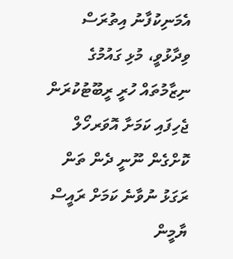އެމަނިކުފާނު އިތުރަސް ވިދާޅުވީ، މުޅި ގައުމުގެ ނިޒާމުތައް ހުރީ ރީބޫޓުކުރަން ޖެހިފައި ކަމަށާ އޮވަރހޯލް ކޮށްގެން ނޫނީ ދެން ތަން ރަގަޅު ނުވާނެ ކަމަށް ރައީސް ޔާމީން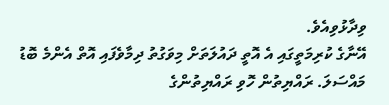ވިދާޅުވިއެވެ.
އޭނާގެ ކުރިމަތީގައި އެ އޮތީ ދައުލަތަށް މިވަގުތު ދިމާވެފައި އޮތް އެންމެ ބޮޑު މައްސަލަ. ރައްޔިތުން ހޮވި ރައްޔިތުންގެ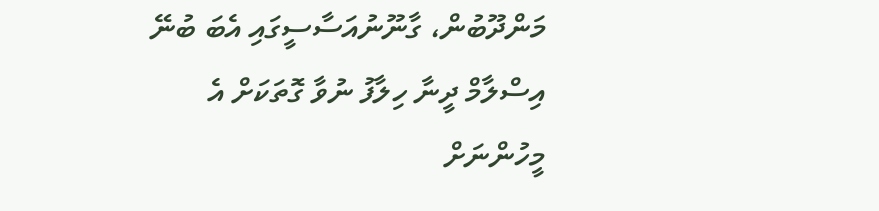މަންދޫބުން، ގާނޫނުއަސާސީގައި އެބަ ބުނޭ އިސްލާމް ދީނާ ހިލާފު ނުވާ ގޮތަކަށް އެ މީހުންނަށް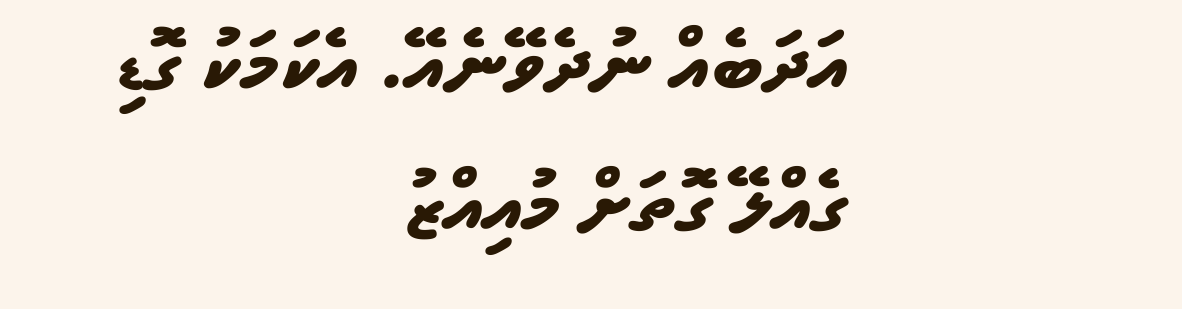އަދަބެއް ނުދެވޭނެއޭ. އެކަމަކު ގޮޑި ގެއްލޭ ގޮތަށް މުއިއްޒު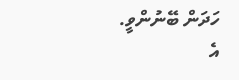ހަދަން ބޭނުންވީ. އެ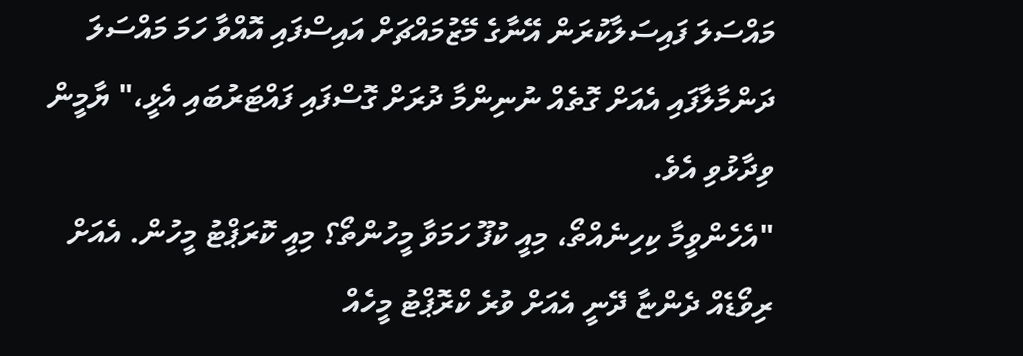މައްސަލަ ފައިސަލާކުރަން އޭނާގެ މޭޒުމައްޗަށް އައިސްފައި އޮއްވާ ހަމަ މައްސަލަ ދަންމާލާފައި އެއަށް ގޮތެއް ނުނިންމާ ދުރަށް ގޮސްފައި ފައްޓަރުބައި އެޅީ،" ޔާމީން ވިދާޅުވި އެވެ.
"އެހެންވީމާ ކިހިނެއްތޯ، މިއީ ކުފޫ ހަމަވާ މީހުންތޯ؟ މިއީ ކޮރަޕްޓު މީހުން. އެއަށް ރިވޯޑެއް ދެންޏާ ދޭނީ އެއަށް ވުރެ ކްރޮޕްޓު މީހެއް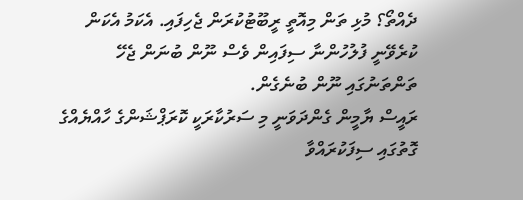ދެއްތޯ؟ މުޅި ތަން މިއޮތީ ރީބޫޓުކުރަން ޖެހިފައި. އެކަމު އެކަން ކުރެވޭނީ ފުލުހުންނާ ސިފައިން ވެސް ނޫން ބުނަން ޖެހޭ ތަންތަނުގައި ނޫން ބުނެގެން.
ރައީސް ޔާމީން ގެންދަވަނީ މި ސަރުކާރަކީ ކޮރަޕްޝަންގެ ހާއްޔެއްގެ ގޮތުގައި ސިފަކުރައްވާ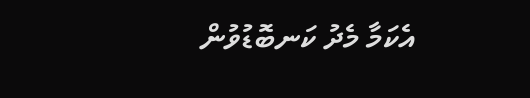އެކަމާ މެދު ކަނބޮޑުވުން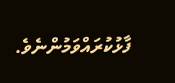ފާޅުކުރައްވަމުންނެވެ.